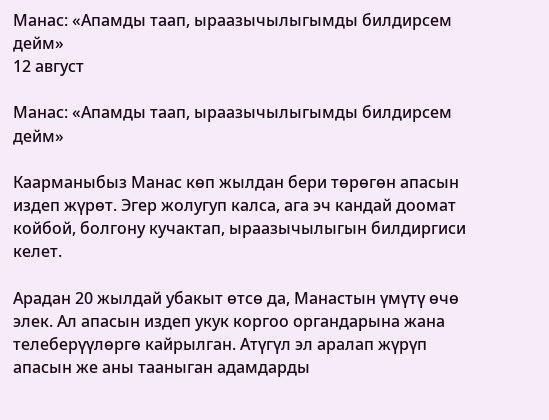Манас: «Апамды таап, ыраазычылыгымды билдирсем дейм»
12 август

Манас: «Апамды таап, ыраазычылыгымды билдирсем дейм»

Каарманыбыз Манас көп жылдан бери төрөгөн апасын издеп жүрөт. Эгер жолугуп калса, ага эч кандай доомат койбой, болгону кучактап, ыраазычылыгын билдиргиси келет.

Арадан 20 жылдай убакыт өтсө да, Манастын үмүтү өчө элек. Ал апасын издеп укук коргоо органдарына жана телеберүүлөргө кайрылган. Атүгүл эл аралап жүрүп апасын же аны тааныган адамдарды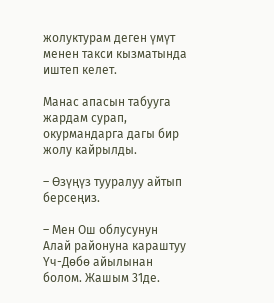жолуктурам деген үмүт менен такси кызматында иштеп келет.

Манас апасын табууга жардам сурап, окурмандарга дагы бир жолу кайрылды.

– Өзүңүз тууралуу айтып берсеңиз.

– Мен Ош облусунун Алай районуна караштуу Үч-Дөбө айылынан болом. Жашым 31де.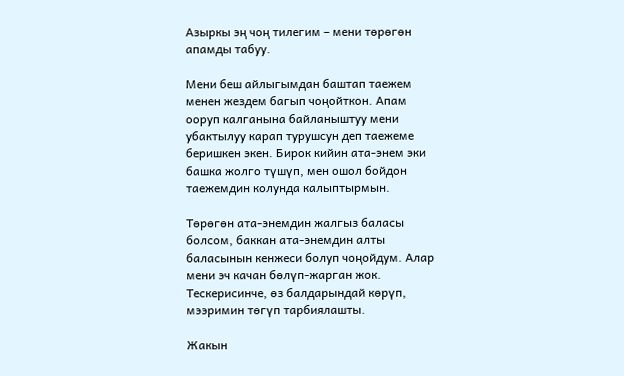Азыркы эң чоң тилегим – мени төрөгөн апамды табуу.

Мени беш айлыгымдан баштап таежем менен жездем багып чоңойткон. Апам ооруп калганына байланыштуу мени убактылуу карап турушсун деп таежеме беришкен экен. Бирок кийин ата-энем эки башка жолго түшүп, мен ошол бойдон таежемдин колунда калыптырмын.

Төрөгөн ата-энемдин жалгыз баласы болсом, баккан ата-энемдин алты баласынын кенжеси болуп чоңойдум. Алар мени эч качан бөлүп-жарган жок. Тескерисинче, өз балдарындай көрүп, мээримин төгүп тарбиялашты.

Жакын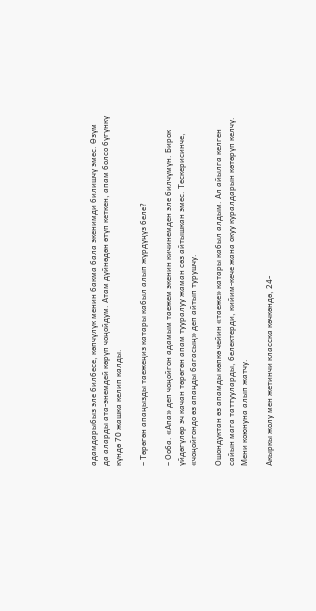адамдарыбыз эле билбесе, көпчүлүк менин бакма бала экенимди билишчү эмес. Өзүм да аларды ата-энемдей көрүп чоңойдум. Атам дүйнөдөн өтүп кеткен, апам болсо бүгүнкү күндө 70 жашка келип калды.

– Төрөгөн апаңызды таежеңиз катары кабыл алып жүрдүңүз беле?

– Ооба. «Апа» деп чоңойгон адамым таежем экенин кичинемден эле билчүмүн. Бирок үйдөгүлөр эч качан төрөгөн апам тууралуу жаман сөз айтышкан эмес. Тескерисинче, «чоңойгондо өз апаңды багасың» деп айтып турушчу.

Ошондуктан өз апамды көпкө чейин «таеже» катары кабыл алдым. Ал айылга келген сайын мага таттууларды, белектерди, кийим-кече жана окуу куралдарын көтөрүп келчү. Мени коюнуна алып жатчу.

Акыркы жолу мен жетинчи класска көчкөндө, 24-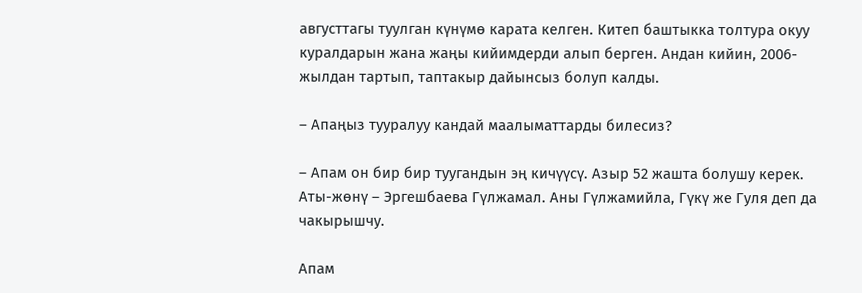августтагы туулган күнүмө карата келген. Китеп баштыкка толтура окуу куралдарын жана жаңы кийимдерди алып берген. Андан кийин, 2006-жылдан тартып, таптакыр дайынсыз болуп калды.

– Апаңыз тууралуу кандай маалыматтарды билесиз?

– Апам он бир бир туугандын эң кичүүсү. Азыр 52 жашта болушу керек. Аты-жөнү – Эргешбаева Гүлжамал. Аны Гүлжамийла, Гүкү же Гуля деп да чакырышчу.

Апам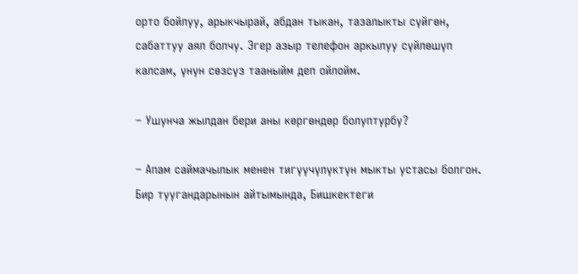орто бойлуу, арыкчырай, абдан тыкан, тазалыкты сүйгөн, сабаттуу аял болчу. Эгер азыр телефон аркылуу сүйлөшүп калсам, үнүн сөзсүз тааныйм деп ойлойм.

– Ушунча жылдан бери аны көргөндөр болуптурбу?

– Апам саймачылык менен тигүүчүлүктүн мыкты устасы болгон. Бир туугандарынын айтымында, Бишкектеги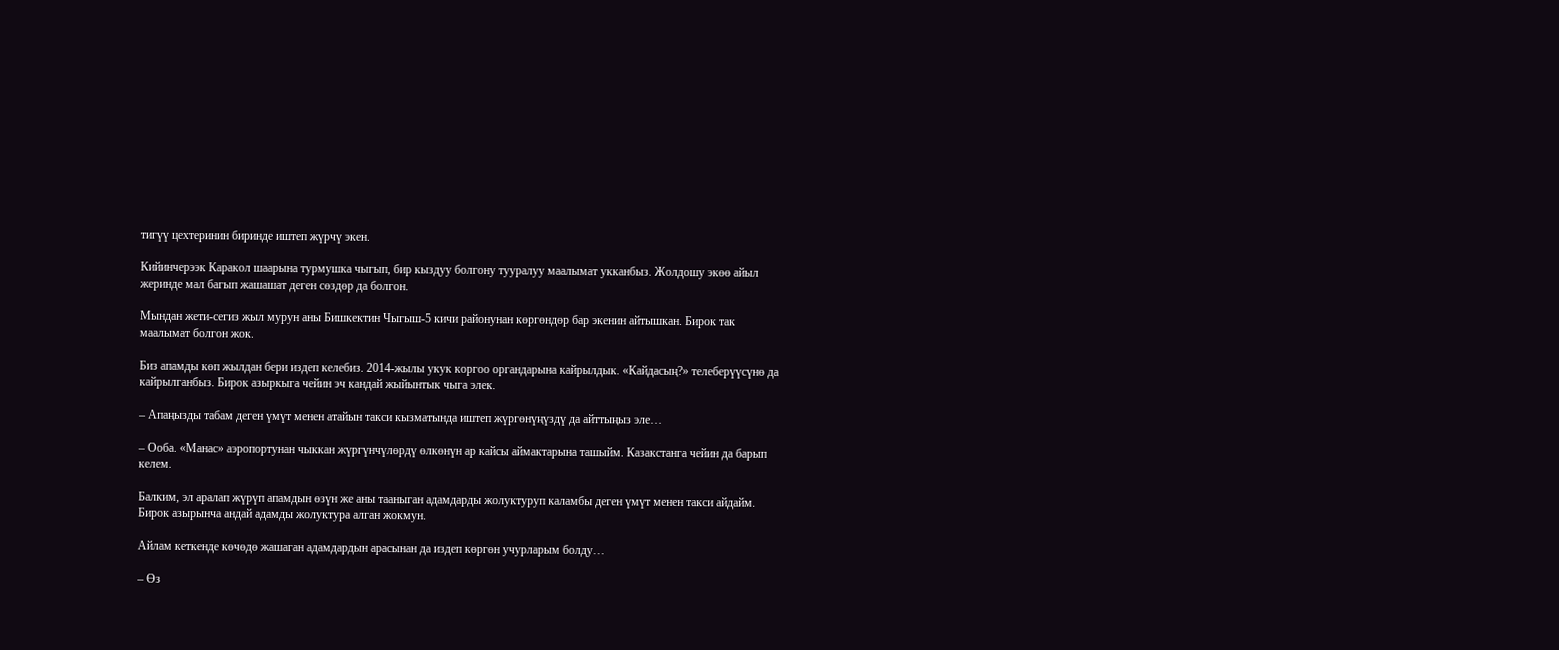тигүү цехтеринин биринде иштеп жүрчү экен.

Кийинчерээк Каракол шаарына турмушка чыгып, бир кыздуу болгону тууралуу маалымат укканбыз. Жолдошу экөө айыл жеринде мал багып жашашат деген сөздөр да болгон.

Мындан жети-сегиз жыл мурун аны Бишкектин Чыгыш-5 кичи районунан көргөндөр бар экенин айтышкан. Бирок так маалымат болгон жок.

Биз апамды көп жылдан бери издеп келебиз. 2014-жылы укук коргоо органдарына кайрылдык. «Кайдасың?» телеберүүсүнө да кайрылганбыз. Бирок азыркыга чейин эч кандай жыйынтык чыга элек.

– Апаңызды табам деген үмүт менен атайын такси кызматында иштеп жүргөнүңүздү да айттыңыз эле…

– Ооба. «Манас» аэропортунан чыккан жүргүнчүлөрдү өлкөнүн ар кайсы аймактарына ташыйм. Казакстанга чейин да барып келем.

Балким, эл аралап жүрүп апамдын өзүн же аны тааныган адамдарды жолуктуруп каламбы деген үмүт менен такси айдайм. Бирок азырынча андай адамды жолуктура алган жокмун.

Айлам кеткенде көчөдө жашаган адамдардын арасынан да издеп көргөн учурларым болду…

– Өз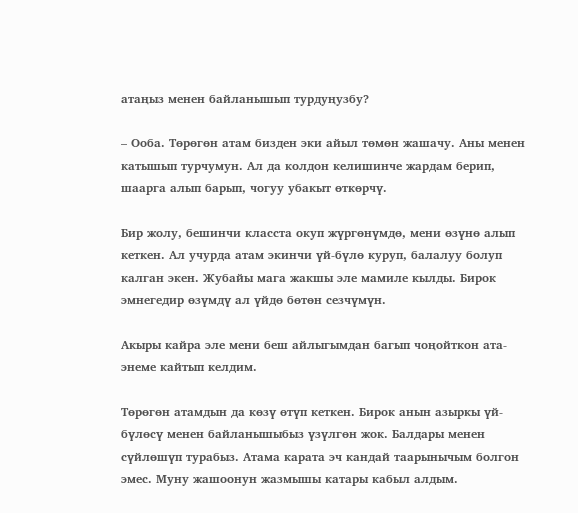атаңыз менен байланышып турдуңузбу?

– Ооба. Төрөгөн атам бизден эки айыл төмөн жашачу. Аны менен катышып турчумун. Ал да колдон келишинче жардам берип, шаарга алып барып, чогуу убакыт өткөрчү.

Бир жолу, бешинчи класста окуп жүргөнүмдө, мени өзүнө алып кеткен. Ал учурда атам экинчи үй-бүлө куруп, балалуу болуп калган экен. Жубайы мага жакшы эле мамиле кылды. Бирок эмнегедир өзүмдү ал үйдө бөтөн сезчүмүн.

Акыры кайра эле мени беш айлыгымдан багып чоңойткон ата-энеме кайтып келдим.

Төрөгөн атамдын да көзү өтүп кеткен. Бирок анын азыркы үй-бүлөсү менен байланышыбыз үзүлгөн жок. Балдары менен сүйлөшүп турабыз. Атама карата эч кандай таарынычым болгон эмес. Муну жашоонун жазмышы катары кабыл алдым.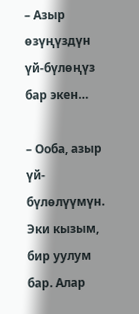– Азыр өзүңүздүн үй-бүлөңүз бар экен…

– Ооба, азыр үй-бүлөлүүмүн. Эки кызым, бир уулум бар. Алар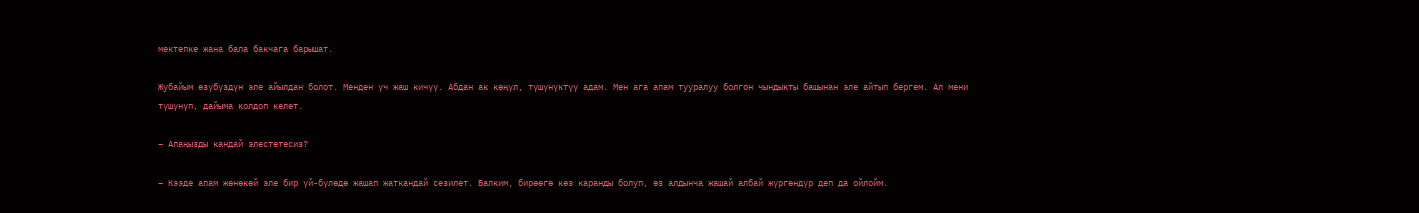мектепке жана бала бакчага барышат.

Жубайым өзүбүздүн эле айылдан болот. Менден үч жаш кичүү. Абдан ак көңүл, түшүнүктүү адам. Мен ага апам тууралуу болгон чындыкты башынан эле айтып бергем. Ал мени түшүнүп, дайыма колдоп келет.

– Апаңызды кандай элестетесиз?

– Кээде апам жөнөкөй эле бир үй-бүлөдө жашап жаткандай сезилет. Балким, бирөөгө көз каранды болуп, өз алдынча жашай албай жүргөндүр деп да ойлойм.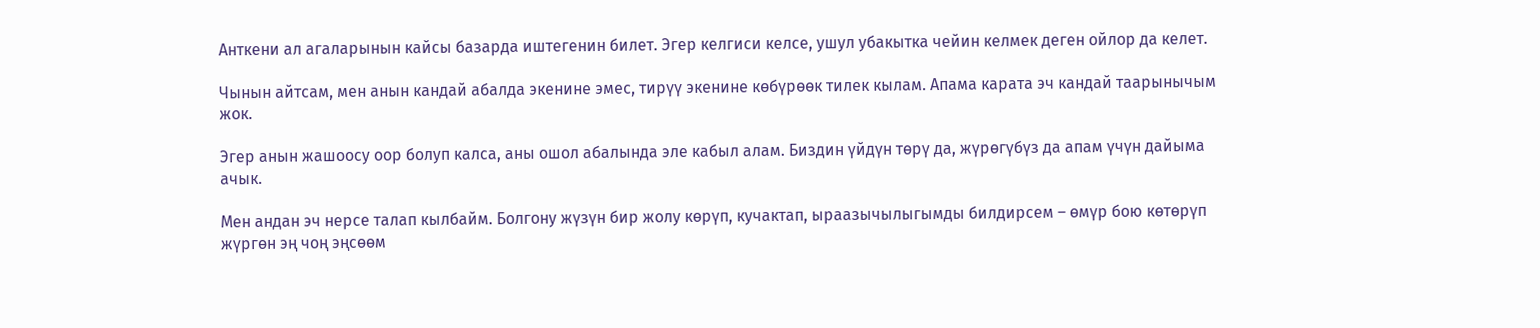Анткени ал агаларынын кайсы базарда иштегенин билет. Эгер келгиси келсе, ушул убакытка чейин келмек деген ойлор да келет.

Чынын айтсам, мен анын кандай абалда экенине эмес, тирүү экенине көбүрөөк тилек кылам. Апама карата эч кандай таарынычым жок.

Эгер анын жашоосу оор болуп калса, аны ошол абалында эле кабыл алам. Биздин үйдүн төрү да, жүрөгүбүз да апам үчүн дайыма ачык.

Мен андан эч нерсе талап кылбайм. Болгону жүзүн бир жолу көрүп, кучактап, ыраазычылыгымды билдирсем – өмүр бою көтөрүп жүргөн эң чоң эңсөөм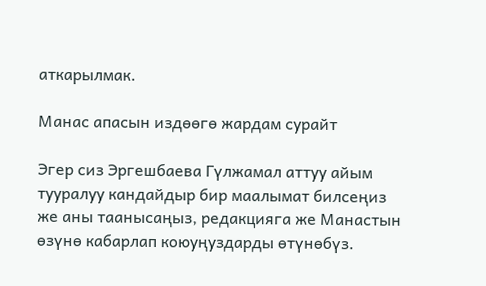аткарылмак.

Манас апасын издөөгө жардам сурайт

Эгер сиз Эргешбаева Гүлжамал аттуу айым тууралуу кандайдыр бир маалымат билсеңиз же аны таанысаңыз, редакцияга же Манастын өзүнө кабарлап коюуңуздарды өтүнөбүз.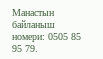Манастын байланыш номери: 0505 85 95 79.